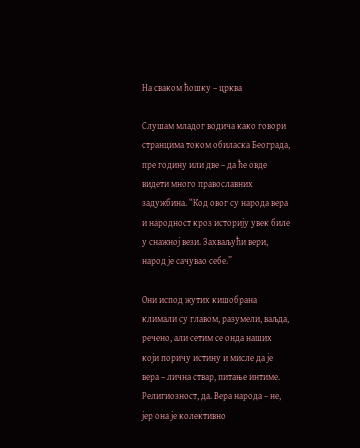На сваком ћошку – црква

Слушам младог водича како говори странцима током обиласка Београда, пре годину или две – да ће овде видети много православних задужбина. “Код овог су народа вера и народност кроз историју увек биле у снажној вези. Захваљући вери, народ је сачувао себе.”

Они испод жутих кишобрана климали су главом, разумели, ваљда, речено, али сетим се онда наших који поричу истину и мисле да је вера – лична ствар, питање интиме. Религиозност, да. Вера народа – не, јер она је колективно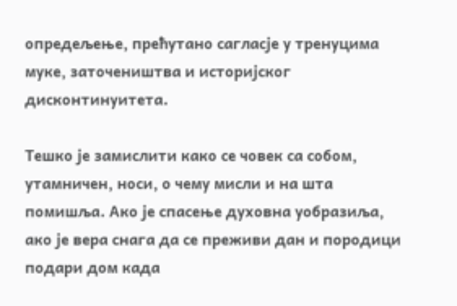опредељење, прећутано сагласје у тренуцима муке, заточеништва и историјског дисконтинуитета.

Тешко је замислити како се човек са собом, утамничен, носи, о чему мисли и на шта помишља. Ако је спасење духовна уобразиља, ако је вера снага да се преживи дан и породици подари дом када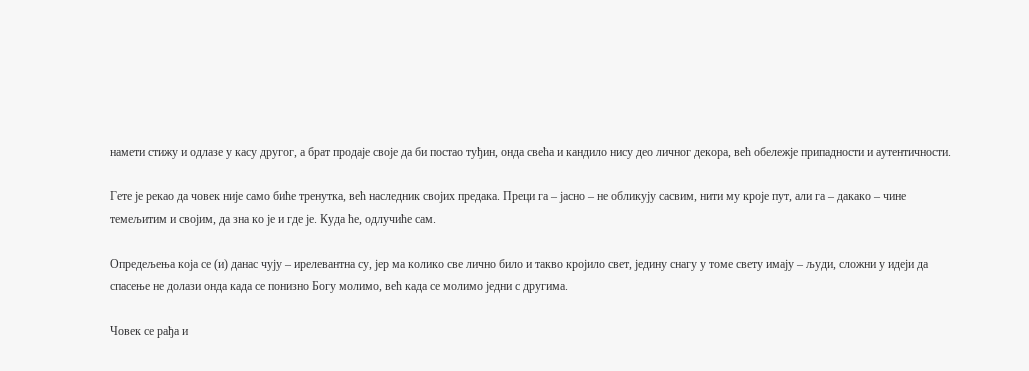намети стижу и одлазе у касу другог, а брат продаје своје да би постао туђин, онда свећа и кандило нису део личног декора, већ обележје припадности и аутентичности.

Гете је рекао да човек није само биће тренутка, већ наследник својих предака. Преци га – јасно – не обликују сасвим, нити му кроје пут, али га – дакако – чине темељитим и својим, да зна ко је и где је. Куда ће, одлучиће сам.

Опредељења која се (и) данас чују – ирелевантна су, јер ма колико све лично било и такво кројило свет, једину снагу у томе свету имају – људи, сложни у идеји да спасење не долази онда када се понизно Богу молимо, већ када се молимо једни с другима.

Човек се рађа и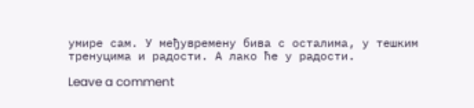умире сам. У међувремену бива с осталима, у тешким тренуцима и радости. А лако ће у радости.

Leave a comment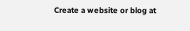Create a website or blog at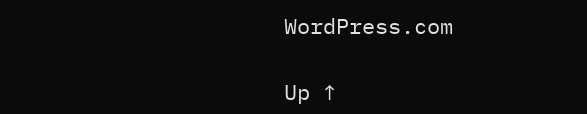WordPress.com

Up ↑